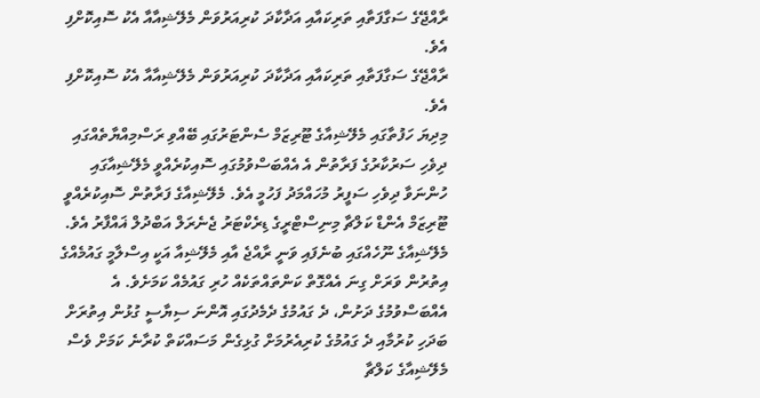ރާއްޖޭގެ ސަގާފަތާއި ތަރިކައާއި އަދާކާދަ ކުރިއަރުވަން މެލޭޝިއާއާ އެކު ސޮއިކޮށްފި އެވެ.
ރާއްޖޭގެ ސަގާފަތާއި ތަރިކައާއި އަދާކާދަ ކުރިއަރުވަން މެލޭޝިއާއާ އެކު ސޮއިކޮށްފި އެވެ.
މިދިޔަ ހަފުތާގައި މެލޭޝިއާގެ ޓޫރިޒަމް ސެންޓަރުގައި ބޭއްވި ރަސްމިއްޔާތެއްގައި ދިވެހި ސަރުކާރުގެ ފަރާތުން އެ އެއްބަސްވުމުގައި ސޮއިކުރެއްވީ މެލޭޝިއާގައި ހުންނަވާ ދިވެހި ސަފީރު މުހައްމަދު ފަހުމީ އެވެ. މެލޭޝިއާގެ ފަރާތުން ސޮއިކުރެއްވީ ޓޫރިޒަމް އެންޑް ކަލްޗާ މިނިސްޓްރީގެ ޑިރެކްޓަރު ޖެނެރަލް އަބްދުލް ޣައްފާރު އެވެ.
މެލޭޝިއާގެ ނޫހެއްގައި ބުނެފައި ވަނީ ރާއްޖެ އާއި މެލޭޝިއާ އަކީ އިސްލާމީ ގައުމެއްގެ އިތުރުން ވަރަށް ގިނަ އެއްގޮތް ކަންތައްތަކެއް ހުރި ގައުމެއް ކަމަށެވެ. އެ އެއްބަސްވުމުގެ ދަށުން، ދެ ގައުމުގެ ދެމެދުގައި އޮންނަ ސިޔާސީ ގުޅުން އިތުރަށް ބަދަހި ކުރުމާއި ދެ ގައުމުގެ ކުރިއެރުމަށް ގުޅިގެން މަސައްކަތް ކުރާނެ ކަމަށް ވެސް މެލޭޝިއާގެ ކަލްޗާ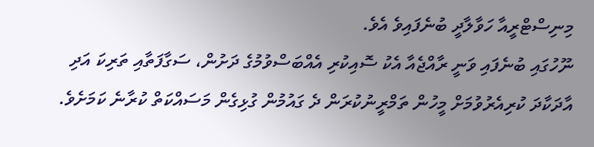މިނިސްޓްރީއާ ހަވާލާދީ ބުނެފައިވެ އެވެ.
ނޫހުގައި ބުނެފައި ވަނީ ރާއްޖެއާ އެކު ސޮއިކުރި އެއްބަސްވުމުގެ ދަށުން، ސަގާފަތާއި ތަރިކަ އަދި އާދަކާދަ ކުރިއެރުވުމަށް މީހުން ތަމްރީނުކުރަން ދެ ގައުމުން ގުޅިގެން މަސައްކަތް ކުރާނެ ކަމަށެވެ.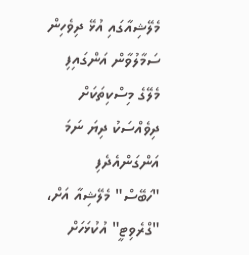މެލޭޝިއާގައި އުޅޭ ދިވެހިން ސަމާލުވާން އަންގައިފި
މެލޭގެ މިސްކިތަކަށް ދިވެއްސަކު ދިޔަ ނަމަ އަންގަންއެދެފި
"ހަބޭސް" މެލޭޝިއާ އަށް، "ގްރެވިޓީ" އުކުޅަހަށް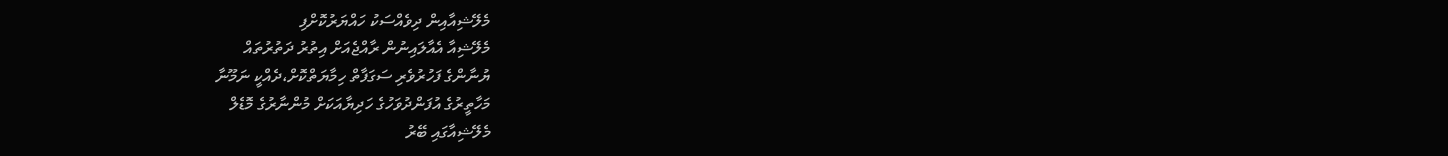މެލޭޝިއާއިން ދިވެއްސަކު ހައްޔަރުކޮށްފި
މެލޭޝިއާ އެއާލައިނުން ރާއްޖެއަށް އިތުރު ދަތުރުތައް
ޔުނާންގެ ފަހުރުވެރި ސަގަފާތް ހިމާޔަތްކޮށް،ދެއްކީ ނަމޫނާ
މަހާތީރުގެ އުފަންދުވަހުގެ ހަދިޔާއަކަށް މުންނާރުގެ މޮޑެލް
މެލޭޝިއާގައި ބޭރު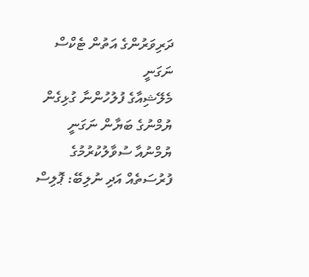ދަރިވަރުންގެ އަތުން ޓެކްސް ނަގަނީ
މެލޭޝިއާގެ ފުލުހުންނާ ގުޅިގެން ޔުމްނުގެ ބަޔާން ނަގަނީ
ޔުމްނުއާ ސުވާލުކުރުމުގެ ފުރުސަތެއް އަދި ނުލިބޭ: ޕޮލިސް